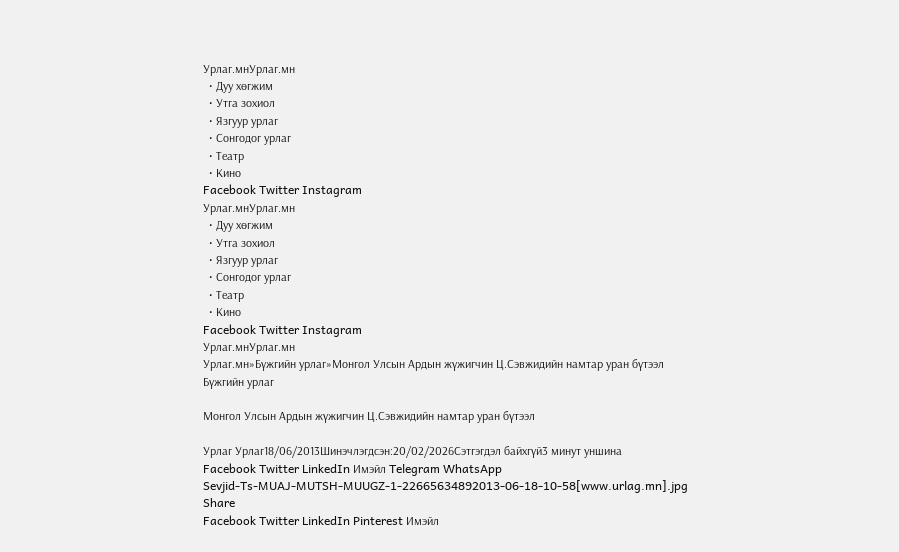Урлаг.мнУрлаг.мн
  • Дуу хөгжим
  • Утга зохиол
  • Язгуур урлаг
  • Сонгодог урлаг
  • Театр
  • Кино
Facebook Twitter Instagram
Урлаг.мнУрлаг.мн
  • Дуу хөгжим
  • Утга зохиол
  • Язгуур урлаг
  • Сонгодог урлаг
  • Театр
  • Кино
Facebook Twitter Instagram
Урлаг.мнУрлаг.мн
Урлаг.мн»Бүжгийн урлаг»Монгол Улсын Ардын жүжигчин Ц.Сэвжидийн намтар уран бүтээл
Бүжгийн урлаг

Монгол Улсын Ардын жүжигчин Ц.Сэвжидийн намтар уран бүтээл

Урлаг Урлаг18/06/2013Шинэчлэгдсэн:20/02/2026Сэтгэгдэл байхгүй3 минут уншина
Facebook Twitter LinkedIn Имэйл Telegram WhatsApp
Sevjid-Ts-MUAJ-MUTSH-MUUGZ-1-22665634892013-06-18-10-58[www.urlag.mn].jpg
Share
Facebook Twitter LinkedIn Pinterest Имэйл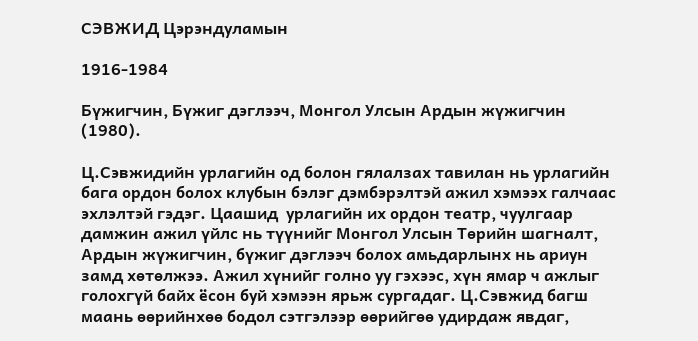СЭВЖИД Цэрэндуламын

1916-1984

Бүжигчин, Бүжиг дэглээч, Монгол Улсын Ардын жүжигчин (1980).

Ц.Сэвжидийн урлагийн од болон гялалзах тавилан нь урлагийн бага ордон болох клубын бэлэг дэмбэрэлтэй ажил хэмээх галчаас эхлэлтэй гэдэг. Цаашид  урлагийн их ордон театр, чуулгаар дамжин ажил үйлс нь түүнийг Монгол Улсын Төрийн шагналт, Ардын жүжигчин, бүжиг дэглээч болох амьдарлынх нь ариун замд хөтөлжээ. Ажил хүнийг голно уу гэхээс, хүн ямар ч ажлыг голохгүй байх ёсон буй хэмээн ярьж сургадаг. Ц.Сэвжид багш маань өөрийнхөө бодол сэтгэлээр өөрийгөө удирдаж явдаг,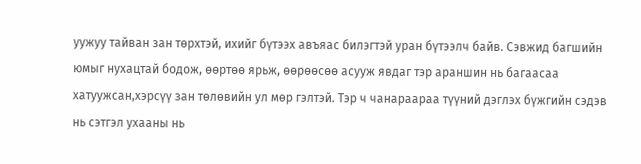уужуу тайван зан төрхтэй, ихийг бүтээх авъяас билэгтэй уран бүтээлч байв. Сэвжид багшийн юмыг нухацтай бодож, өөртөө ярьж, өөрөөсөө асууж явдаг тэр араншин нь багаасаа  хатуужсан,хэрсүү зан төлөвийн ул мөр гэлтэй. Тэр ч чанараараа түүний дэглэх бүжгийн сэдэв нь сэтгэл ухааны нь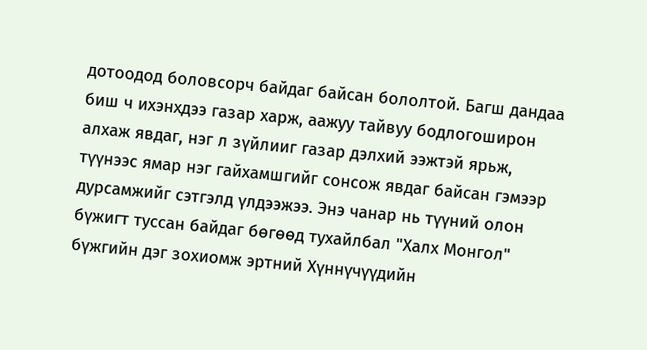дотоодод боловсорч байдаг байсан бололтой. Багш дандаа биш ч ихэнхдээ газар харж, аажуу тайвуу бодлогоширон алхаж явдаг, нэг л зүйлииг газар дэлхий ээжтэй ярьж, түүнээс ямар нэг гайхамшгийг сонсож явдаг байсан гэмээр дурсамжийг сэтгэлд үлдээжээ. Энэ чанар нь түүний олон бүжигт туссан байдаг бөгөөд тухайлбал "Халх Монгол" бүжгийн дэг зохиомж эртний Хүннүчүүдийн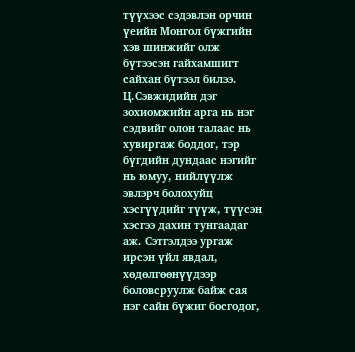түүхээс сэдэвлэн орчин үеийн Монгол бүжгийн хэв шинжийг олж бүтээсэн гайхамшигт сайхан бүтээл билээ. Ц.Сэвжидийн дэг зохиомжийн арга нь нэг сэдвийг олон талаас нь хувиргаж боддог, тэр бүгдийн дундаас нэгийг нь юмуу, нийлүүлж эвлэрч болохуйц хэсгүүдийг түүж, түүсэн хэсгээ дахин тунгаадаг аж. Сэтгэлдээ ургаж ирсэн үйл явдал, хөдөлгөөнүүдээр боловсруулж байж сая нэг сайн бүжиг босгодог,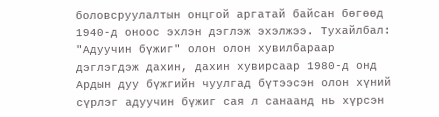боловсруулалтын онцгой аргатай байсан бөгөөд 1940-д оноос эхлэн дэглэж эхэлжээ. Тухайлбал: "Адуучин бүжиг" олон олон хувилбараар дэглэгдэж дахин, дахин хувирсаар 1980-д онд Ардын дуу бүжгийн чуулгад бүтээсэн олон хүний сүрлэг адуучин бүжиг сая л санаанд нь хүрсэн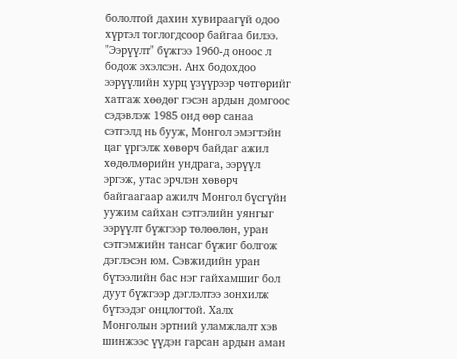бололтой дахин хувираагүй одоо хүртэл тоглогдсоор байгаа билээ. "Ээрүүлт" бүжгээ 1960-д оноос л бодож эхэлсэн. Анх бодохдоо ээрүүлийн хурц үзүүрээр чөтгөрийг хатгаж хөөдөг гэсэн ардын домгоос сэдэвлэж 1985 онд өөр санаа сэтгэлд нь бууж, Монгол эмэгтэйн цаг үргэлж хөвөрч байдаг ажил хөдөлмөрийн ундрага, ээрүүл эргэж, утас эрчлэн хөвөрч байгаагаар ажилч Монгол бүсгүйн уужим сайхан сэтгэлийн уянгыг ээрүүлт бүжгээр төлөөлөн, уран сэтгэмжийн тансаг бүжиг болгож дэглэсэн юм. Сэвжидийн уран бүтээлийн бас нэг гайхамшиг бол дуут бүжгээр дэглэлтээ зонхилж бүтээдэг онцлогтой. Халх Монголын эртний уламжлалт хэв шинжээс үүдэн гарсан ардын аман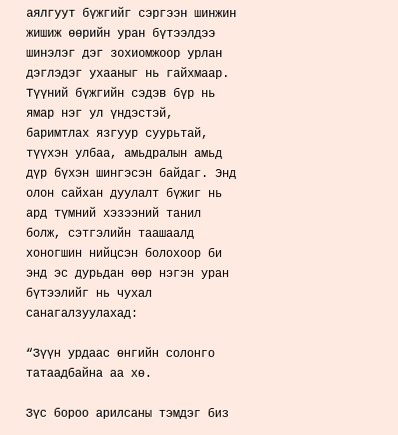аялгуут бүжгийг сэргээн шинжин жишиж өөрийн уран бүтээлдээ шинэлэг дэг зохиомжоор урлан дэглэдэг ухааныг нь гайхмаар. Түүний бүжгийн сэдэв бүр нь ямар нэг ул үндэстэй, баримтлах язгуур суурьтай, түүхэн улбаа, амьдралын амьд дүр бүхэн шингэсэн байдаг. Энд олон сайхан дуулалт бүжиг нь ард түмний хэзээний танил болж, сэтгэлийн таашаалд хоногшин нийцсэн болохоор би энд эс дурьдан өөр нэгэн уран бүтээлийг нь чухал санагалзуулахад:

“Зүүн урдаас өнгийн солонго татаадбайна аа хө.

Зүс бороо арилсаны тэмдэг биз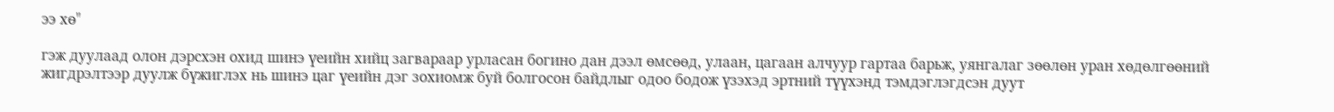ээ хө"

гэж дуулаад олон дэрсхэн охид шинэ үеийн хийц загвараар урласан богино дан дээл өмсөөд, улаан, цагаан алчуур гартаа барьж, уянгалаг зөөлөн уран хөдөлгөөний жигдрэлтээр дуулж бүжиглэх нь шинэ цаг үеийн дэг зохиомж буй болгосон байдлыг одоо бодож үзэхэд эртний түүхэнд тэмдэглэгдсэн дуут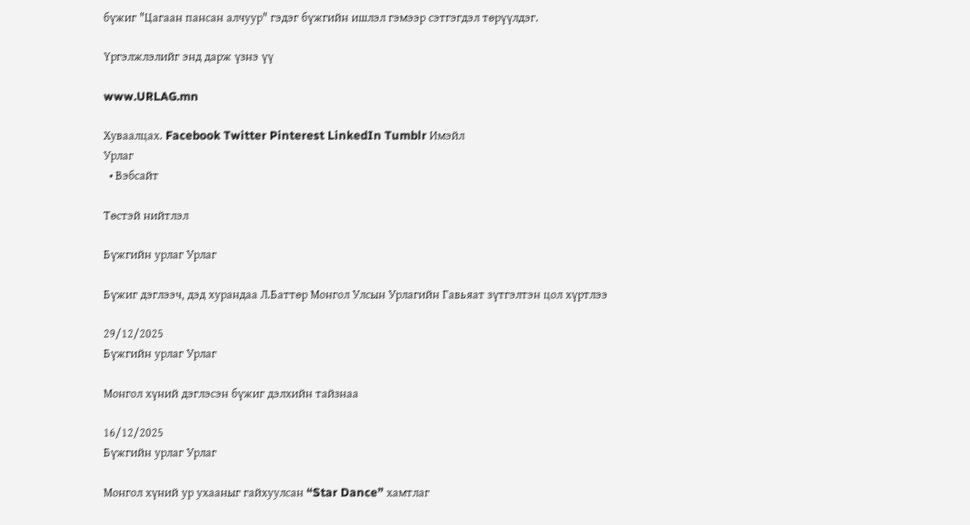бүжиг "Цагаан пансан алчуур" гэдэг бүжгийн ишлэл гэмээр сэтгэгдэл төрүүлдэг.

Үргэлжлэлийг энд дарж үзнэ үү

www.URLAG.mn

Хуваалцах. Facebook Twitter Pinterest LinkedIn Tumblr Имэйл
Урлаг
  • Вэбсайт

Төстэй нийтлэл

Бүжгийн урлаг Урлаг

Бүжиг дэглээч, дэд хурандаа Л.Баттөр Монгол Улсын Урлагийн Гавьяат зүтгэлтэн цол хүртлээ

29/12/2025
Бүжгийн урлаг Урлаг

Монгол хүний дэглэсэн бүжиг дэлхийн тайзнаа

16/12/2025
Бүжгийн урлаг Урлаг

Монгол хүний ур ухааныг гайхуулсан “Star Dance” хамтлаг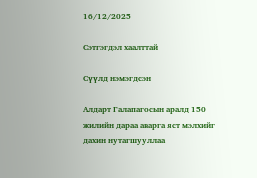16/12/2025

Сэтгэгдэл хаалттай

Сүүлд нэмэгдсэн

Алдарт Галапагосын аралд 150 жилийн дараа аварга яст мэлхийг дахин нутагшууллаа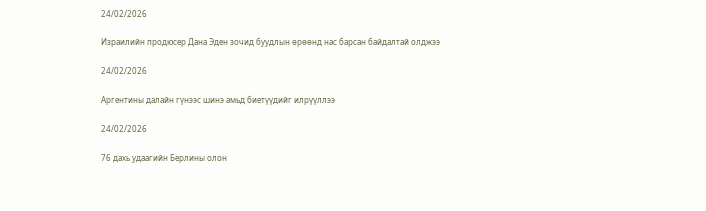24/02/2026

Израилийн продюсер Дана Эден зочид буудлын өрөөнд нас барсан байдалтай олджээ

24/02/2026

Аргентины далайн гүнээс шинэ амьд биетүүдийг илрүүллээ

24/02/2026

76 дахь удаагийн Берлины олон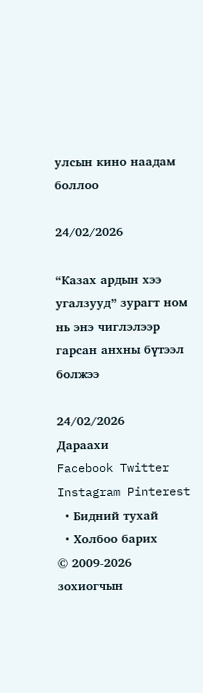улсын кино наадам боллоо

24/02/2026

“Казах ардын хээ угалзууд” зурагт ном нь энэ чиглэлээр гарсан анхны бүтээл болжээ

24/02/2026
Дараахи
Facebook Twitter Instagram Pinterest
  • Бидний тухай
  • Холбоо барих
© 2009-2026 зохиогчын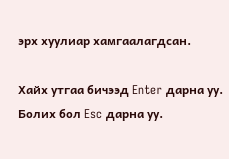эрх хуулиар хамгаалагдсан.

Хайх утгаа бичээд Enter дарна уу. Болих бол Esc дарна уу.